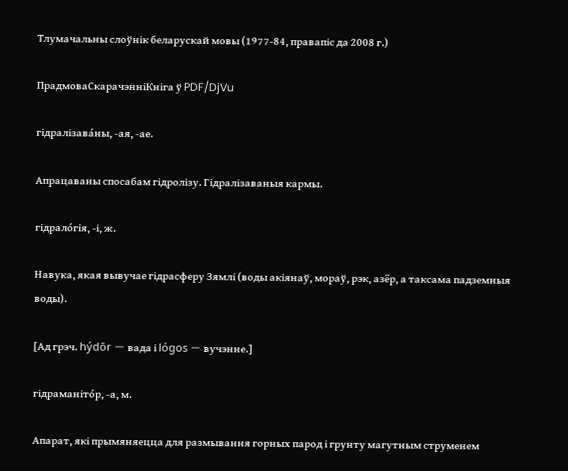Тлумачальны слоўнік беларускай мовы (1977-84, правапіс да 2008 г.)

ПрадмоваСкарачэнніКніга ў PDF/DjVu

гідралізава́ны, ‑ая, ‑ае.

Апрацаваны спосабам гідролізу. Гідралізаваныя кармы.

гідрало́гія, ‑і, ж.

Навука, якая вывучае гідрасферу Зямлі (воды акіянаў, мораў, рэк, азёр, а таксама падземныя воды).

[Ад грэч. hýdōr — вада і lógos — вучэнне.]

гідраманіто́р, ‑а, м.

Апарат, які прымяняецца для размывання горных парод і грунту магутным струменем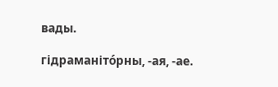вады.

гідраманіто́рны, ‑ая, ‑ае.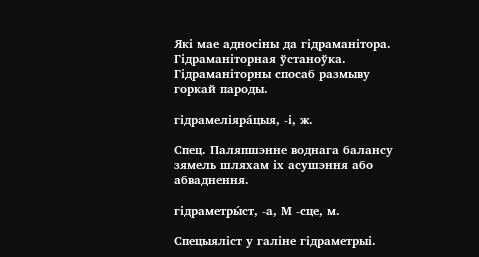Які мае адносіны да гідраманітора. Гідраманіторная ўстаноўка. Гідраманіторны спосаб размыву горкай пароды.

гідрамеліяра́цыя, ‑і, ж.

Спец. Паляпшэнне воднага балансу зямель шляхам іх асушэння або абваднення.

гідраметры́ст, ‑а, М ‑сце, м.

Спецыяліст у галіне гідраметрыі.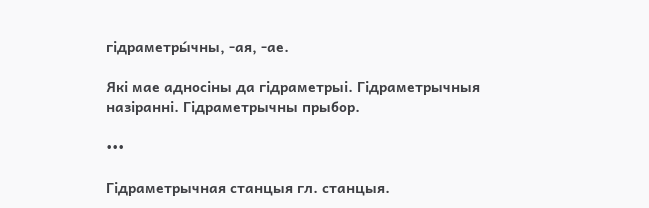гідраметры́чны, ‑ая, ‑ае.

Які мае адносіны да гідраметрыі. Гідраметрычныя назіранні. Гідраметрычны прыбор.

•••

Гідраметрычная станцыя гл. станцыя.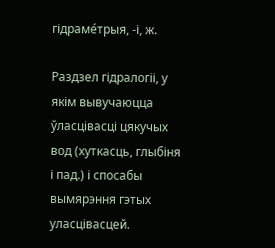гідраме́трыя, ‑і, ж.

Раздзел гідралогіі, у якім вывучаюцца ўласцівасці цякучых вод (хуткасць, глыбіня і пад.) і спосабы вымярэння гэтых уласцівасцей.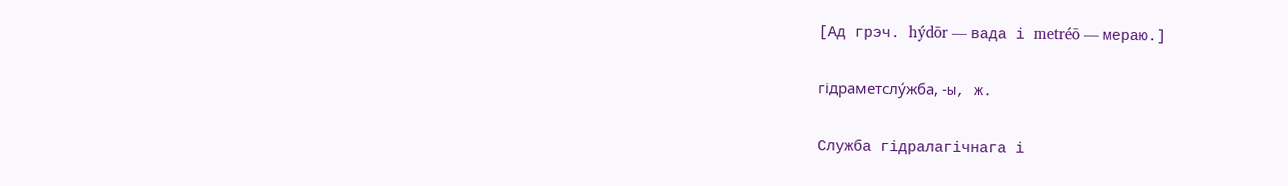[Ад грэч. hýdōr — вада і metréō — мераю.]

гідраметслу́жба, ‑ы, ж.

Служба гідралагічнага і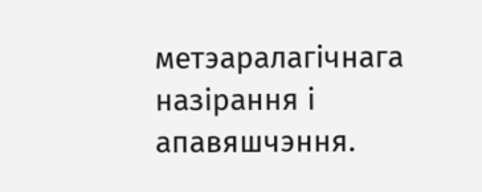метэаралагічнага назірання і апавяшчэння.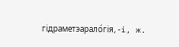гідраметэарало́гія, ‑і, ж.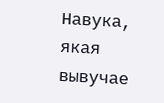Навука, якая вывучае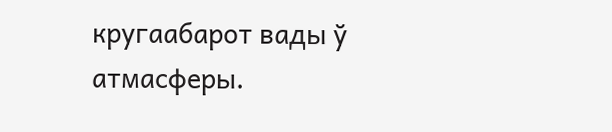кругаабарот вады ў атмасферы.